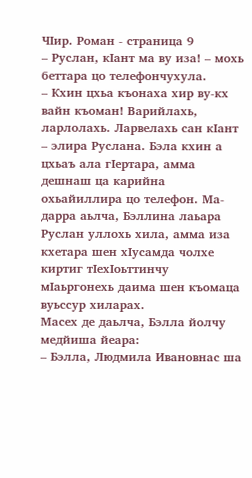ЧIир. Роман - страница 9
– Руслан, кIант ма ву иза! – мохь беттара цо телефончухула.
– Кхин цхьа къонаха хир ву-кх вайн къоман! Варийлахь, ларлолахь. Ларвелахь сан кIант – элира Руслана. Бэла кхин а цхьаъ ала гIертара, амма дешнаш ца карийна охьайиллира цо телефон. Ма-дарра аьлча, Бэллина лаьара Руслан уллохь хила, амма иза кхетара шен хIусамда чолхе киртиг тIехIоьттинчу мIаьргонехь даима шен къомаца вуьссур хиларах.
Масех де даьлча, Бэлла йолчу медйиша йеара:
– Бэлла, Людмила Ивановнас ша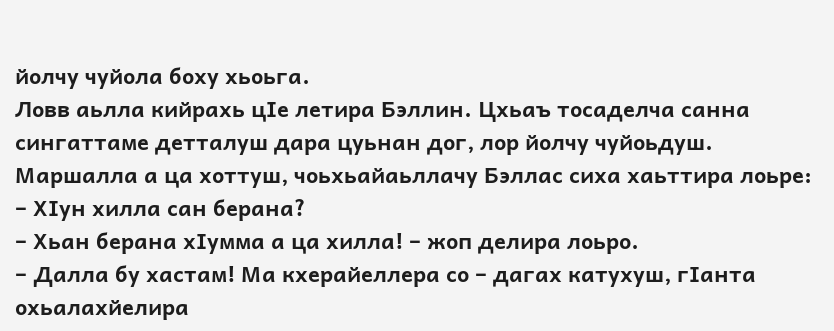йолчу чуйола боху хьоьга.
Ловв аьлла кийрахь цIе летира Бэллин. Цхьаъ тосаделча санна сингаттаме детталуш дара цуьнан дог, лор йолчу чуйоьдуш. Маршалла а ца хоттуш, чоьхьайаьллачу Бэллас сиха хаьттира лоьре:
– ХIун хилла сан берана?
– Хьан берана хIумма а ца хилла! – жоп делира лоьро.
– Далла бу хастам! Ма кхерайеллера со – дагах катухуш, гIанта охьалахйелира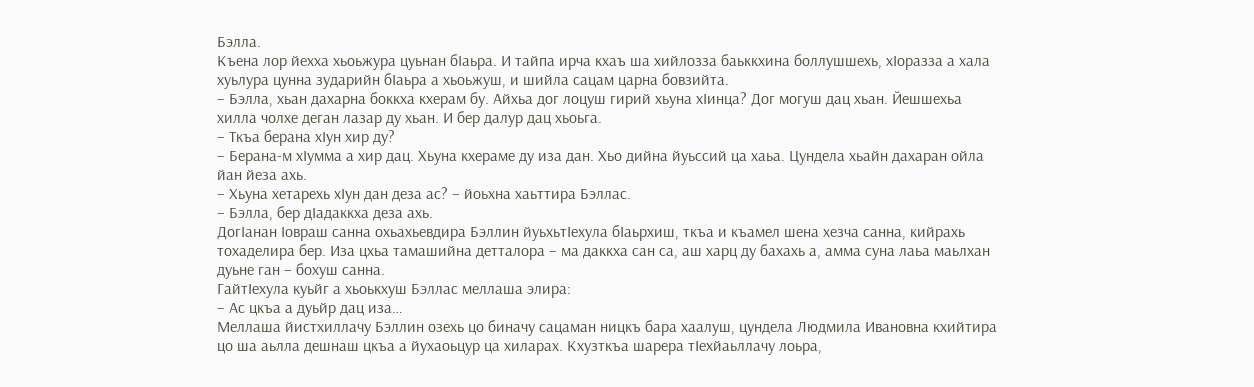Бэлла.
Къена лор йехха хьоьжура цуьнан бIаьра. И тайпа ирча кхаъ ша хийлозза баьккхина боллушшехь, хIоразза а хала хуьлура цунна зударийн бIаьра а хьоьжуш, и шийла сацам царна бовзийта.
– Бэлла, хьан дахарна боккха кхерам бу. Айхьа дог лоцуш гирий хьуна хIинца? Дог могуш дац хьан. Йешшехьа хилла чолхе деган лазар ду хьан. И бер далур дац хьоьга.
– Ткъа берана хIун хир ду?
– Берана-м хIумма а хир дац. Хьуна кхераме ду иза дан. Хьо дийна йуьссий ца хаьа. Цундела хьайн дахаран ойла йан йеза ахь.
– Хьуна хетарехь хIун дан деза ас? – йоьхна хаьттира Бэллас.
– Бэлла, бер дIадаккха деза ахь.
ДогIанан Iовраш санна охьахьевдира Бэллин йуьхьтIехула бIаьрхиш, ткъа и къамел шена хезча санна, кийрахь тохаделира бер. Иза цхьа тамашийна детталора – ма даккха сан са, аш харц ду бахахь а, амма суна лаьа маьлхан дуьне ган – бохуш санна.
ГайтIехула куьйг а хьоькхуш Бэллас меллаша элира:
– Ас цкъа а дуьйр дац иза…
Меллаша йистхиллачу Бэллин озехь цо биначу сацаман ницкъ бара хаалуш, цундела Людмила Ивановна кхийтира цо ша аьлла дешнаш цкъа а йухаоьцур ца хиларах. Кхузткъа шарера тIехйаьллачу лоьра,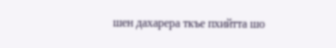шен дахарера ткъе пхийтта шо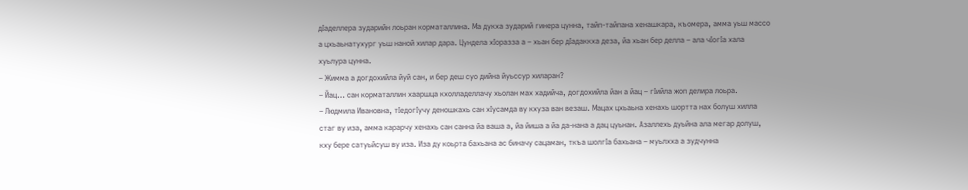дIаделлера зударийн лоьран корматаллина. Ма дукха зударий гинера цунна, тайп-тайпана хенашкара, къомера, амма уьш массо а цхьаьнатухург уьш наной хилар дара. Цундела хIоразза а – хьан бер дIадаккха деза, йа хьан бер делла – ала чIогIа хала хуьлура цунна.
– Жимма а догдохийла йуй сан, и бер деш суо дийна йуьссур хиларан?
– Йац… сан корматаллин хааршца кхолладеллачу хьолан мах хадийча, догдохийла йан а йац – гIийла жоп делира лоьра.
– Людмила Ивановна, тIедогIучу деношкахь сан хIусамда ву кхуза ван везаш. Мацах цхьаьна хенахь шортта нах болуш хилла стаг ву иза, амма карарчу хенахь сан санна йа ваша а, йа йиша а йа да-нана а дац цуьнан. Азаллехь дуьйна ала мегар долуш, кху бере сатуьйсуш ву иза. Иза ду коьрта бахьана ас биначу сацаман, ткъа шолгIа бахьана – муьлхха а зудчунна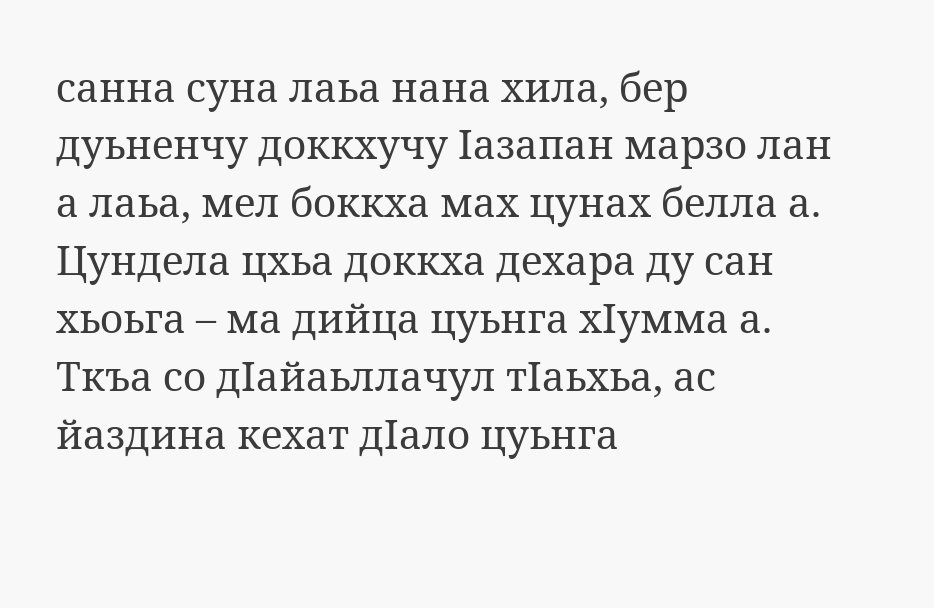санна суна лаьа нана хила, бер дуьненчу доккхучу Iазапан марзо лан а лаьа, мел боккха мах цунах белла а. Цундела цхьа доккха дехара ду сан хьоьга – ма дийца цуьнга хIумма а. Ткъа со дIайаьллачул тIаьхьа, ас йаздина кехат дIало цуьнга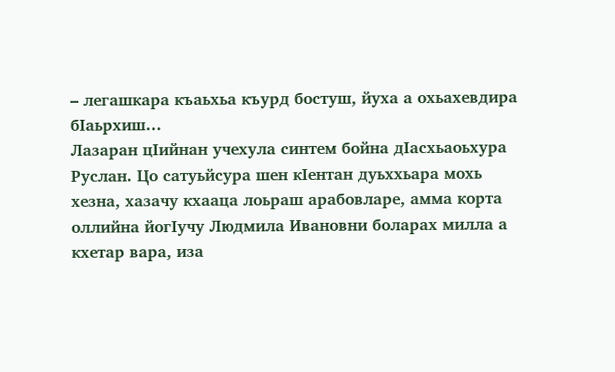– легашкара къаьхьа къурд бостуш, йуха а охьахевдира бIаьрхиш…
Лазаран цIийнан учехула синтем бойна дIасхьаоьхура Руслан. Цо сатуьйсура шен кIентан дуьххьара мохь хезна, хазачу кхааца лоьраш арабовларе, амма корта оллийна йогIучу Людмила Ивановни боларах милла а кхетар вара, иза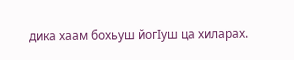дика хаам бохьуш йогIуш ца хиларах.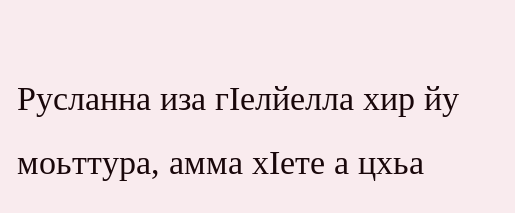Русланна иза гIелйелла хир йу моьттура, амма хIете а цхьа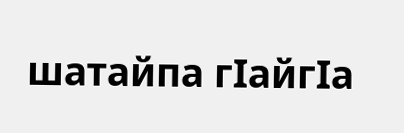шатайпа гIайгIа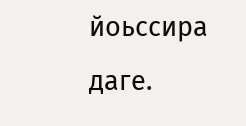йоьссира даге.